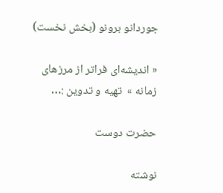جوردانو برونو (بخش نخست)

« اندیشه‌ای فراتر از مرزهای زمانه »  تهیه و تدوین :…

حضرت دوست

نوشته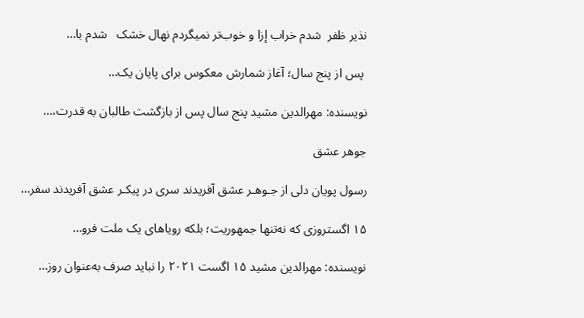نذیر ظفر  شدم خراب إزا و خوب‌تر نمیگردم نهال خشک   شدم با…

 پس از پنج سال؛ آغاز شمارش معکوس برای پایان یک…

نویسنده: مهرالدین مشید پنج سال پس از بازگشت طالبان به قدرت،…

جوهر عشق

رسول پویان دلی از جـوهـر عشق آفریدند سری در پیکـر عشق آفریدند سفر…

۱۵ اگستروزی که نه‌تنها جمهوریت؛ بلکه رویاهای یک ملت فرو…

نویسنده: مهرالدین مشید ۱۵ اگست ۲۰۲۱ را نباید صرف به‌عنوان روز…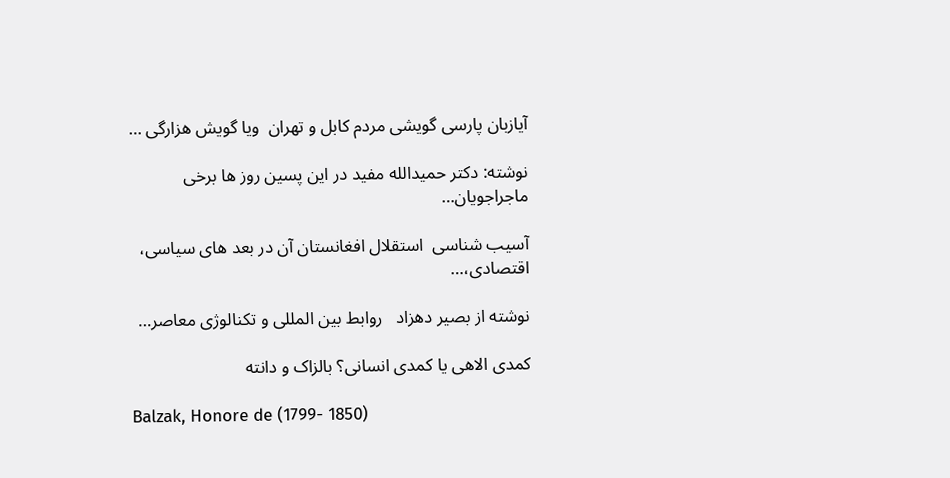آیازبان پارسی گویشی مردم کابل و تهران  ویا گویش هزارگی …

نوشته: دکتر حمیدالله مفید در این پسین روز ها برخی ماجراجویان…

آسیب شناسی  استقلال افغانستان آن در بعد های سیاسی، اقتصادی،…

نوشته از بصیر دهزاد   روابط بین المللی و تکنالوژی معاصر…

کمدی الاهی یا کمدی انسانی؟ بالزاک و دانته

Balzak, Honore de (1799- 1850)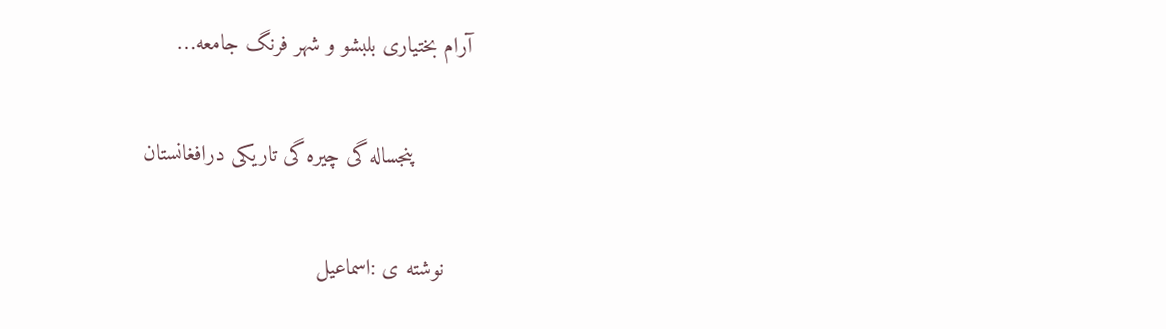آرام بختیاری بلبشو و شهر فرنگ جامعه…

         پنجساله گی چیره گی تاریکی درافغانستان

    نوشته ی :اسماعیل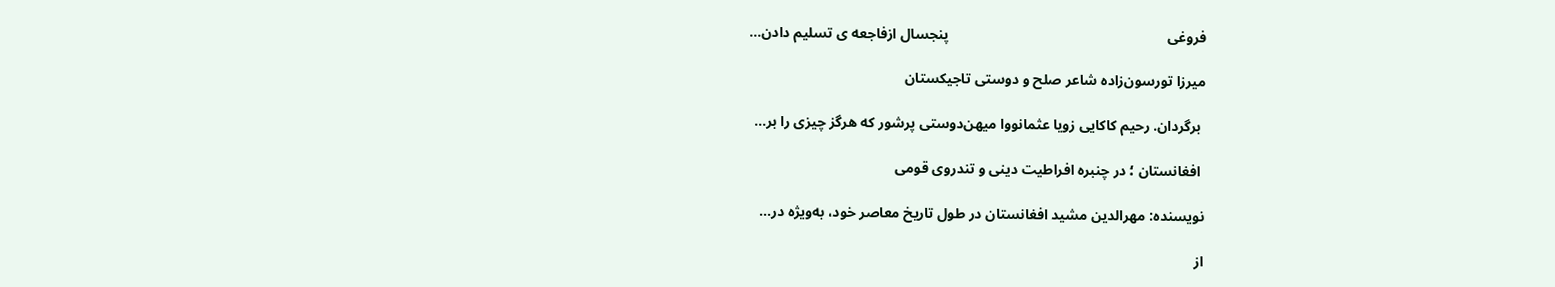فروغی                                                            پنجسال ازفاجعه ی تسلیم دادن…

میرزا تورسون‌زاده شاعر صلح و دوستی تاجیکستان

 برگردان. رحیم کاکایی زویا عثمانووا میهن‌دوستی پرشور که هرگز چیزی را بر…

 افغانستان ؛ در چنبره افراطیت دینی و تندروی قومی

نویسنده: مهرالدین مشید افغانستان در طول تاریخ معاصر خود، به‌ویژه در…

از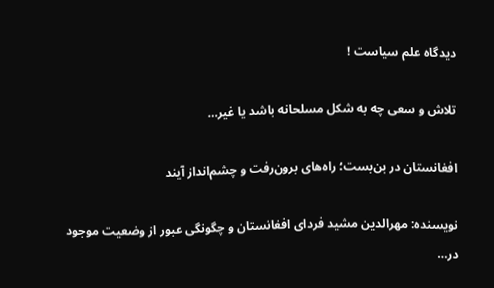دیدگاه علم سیاست !

تلاش و سعی چه به شکل مسلحانه باشد یا غیر…

افغانستان در بن‌بست؛ راه‌های برون‌رفت و چشم‌انداز آیند

نویسنده: مهرالدین مشید فردای افغانستان و چگونگی عبور از وضعیت موجود در…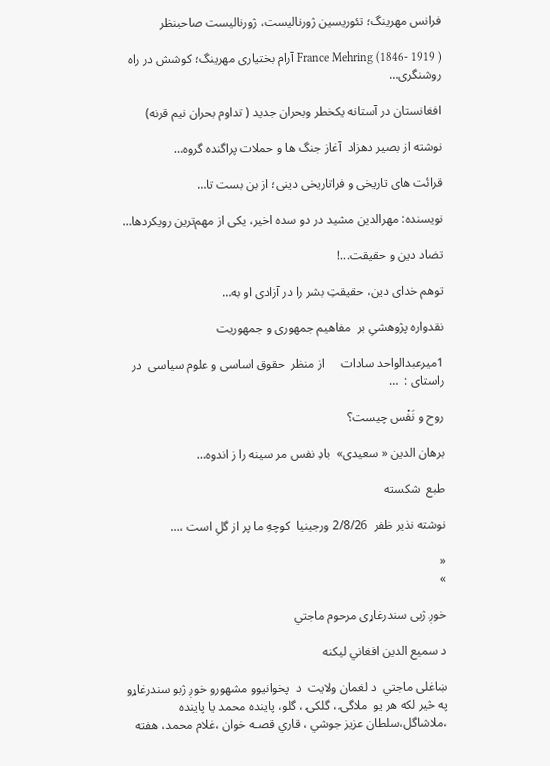فرانس مهرینگ؛ تئوریسین ژورنالیست، ژورنالیست صاحبنظر

France Mehring (1846- 1919 ) آرام بختیاری مهرینگ؛ کوشش در راه روشنگری…

افغانستان در آستانه یکخطر وبحران جدید ( تداوم بحران نیم قرنه)

نوشته از بصیر دهزاد  آغاز جنگ ها و حملات پراگنده گروه…

قرائت های تاریخی و فراتاریخی دینی؛ از بن بست تا…

نویسنده: مهرالدین مشید در دو سده اخیر، یکی از مهم‌ترین رویکردها…

تضاد دین و حقیقت...!

توهم خدای دین، حقیقتِ بشر را در آزادی او به…

نقدواره پژوهشیِ بر  مفاهیم جمهوری و جمهوریت

1میرعبدالواحد سادات     از منظر  حقوق اساسی و علوم سیاسی  در راستای :  …

روح و نَفْس چیست؟

برهان الدین « سعیدی»  بادِ نفس مر سینه را ز اندوه…

طبع  شکسته

نوشته نذیر ظفر  2/8/26 ورجینیا  كوچهِ ما پر از گلِ است ،…

«
»

خوږ ژبی سندرغاړی مرحوم ماجتي

د سمیع الدین افغاني لیکنه

ښاغلی ماجتي  د لغمان ولایت  د  پخوانیوو مشهورو خوږ ژبو سندرغاړو په څیر لکه هر یو  ملاگۍ ، گلکۍ ، گلو، پاینده محمد یا پاينده ،ملاشاگل،سلطان عزیز جوشي ، قاري قصـه خوان ،غلام محمد، هفته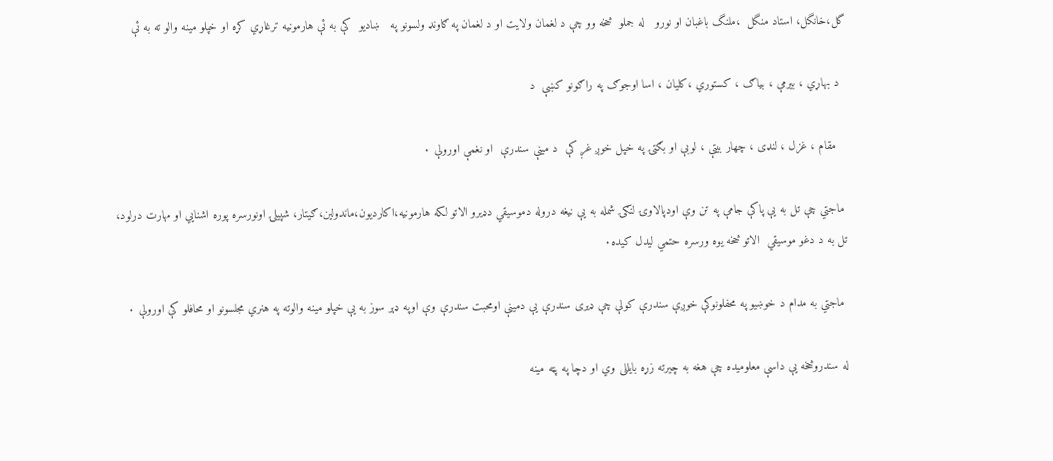گل،خانگل، استاد منگل  ،ملنگ باغبان او نورو   له جملو  څخه وو چې د لغمان ولایت او د لغمان په ګاونډ ولسونو په   ښادیو  کې به ئې هارمونیه ترغاړي کړه او خپلو مینه والو ته به ئې

  د بهاړي ، بيرمې ، بياګ ، کستوري ،کليان ، اسا اوجوګ په راګونو کښې  د

   مقام ، غزل ، لنډی ، چهار بيتې ، لوبې او بګتۍ په خپل خوږ غږ کې  د مینې سندرې  او نغمې اورولې ٠

 ماجتي چې تل به یې پاکې جامې په تن وې اودپالاوۍ لنګۍ شمله به یې نیغه دروله دموسیقي دډیرو الاتو لکه هارمونیه،اکاردیون،ماندولین،ګیتار، شپیلۍ اونورسره پوره اشنایي او مهارت درلود، تل به د دغو موسیقي  الاتو څخه یوه ورسره حتمي لیدل کیده۰

 ماجتي به مدام د خوښیو په محفلونوکې خوږې سندرې کولې چې ډیری سندرې یې دمینې اومحبت سندرې وې اوپه ډېر سوز به یې خپلو مینه والوته په هنري مجلسونو او محافلو کې اورولې ۰

له سندروڅخه یې داسې معلومیده چې هغه به چیرته زړه بایللی وي او دچا په پټه مینه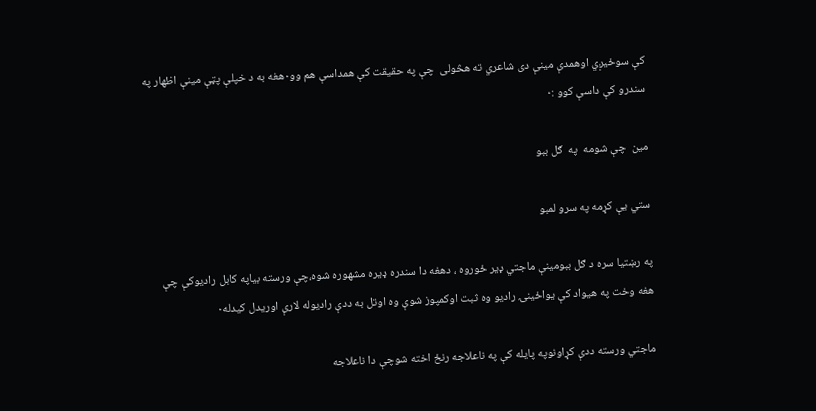کې سوځیږي اوهمدې مینې دی شاعري ته هڅولی  چې په حقیقت کې همداسې هم وو۰هغه به د خپلې پټې مینې اظهار په سندرو کې داسې کوو :۰

مین  چې شومه  په  ګل ببو

ستي یې کړمه په سرو لمبو

په رښتیا سره د ګل ببومینې ماجتي ډیر ځوروه ، دهغه دا سندره ډیره مشهوره شوه،چې ورسته بیاپه کابل رادیوکې چې هغه وخت په هیواد کې یواځینۍ رادیو وه ثبت اوکمپوز شوې وه اوتل به ددې رادیوله لارې اوریدل کیدله۰

ماجتي ورسته ددې کړاونوپه پایله کې په ناعلاجه رنځ اخته شوچې دا ناعلاجه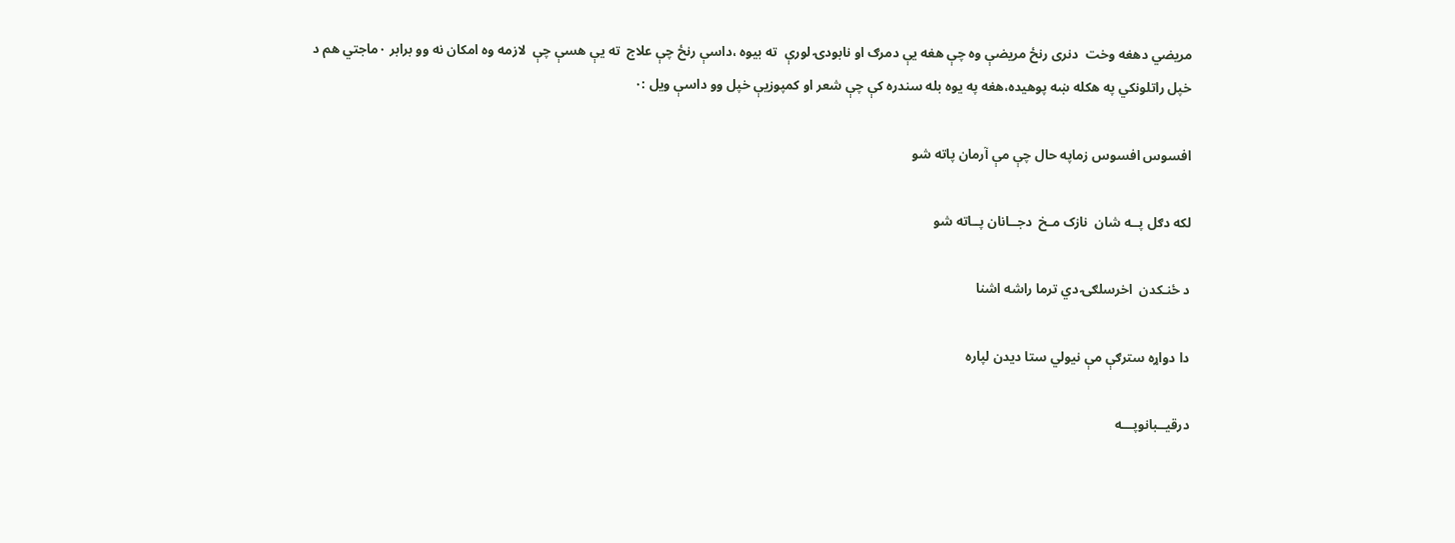مریضي دهغه وخت  دنری رنځ مریضې وه چې هغه یې دمرګ او نابودۍ لورې  ته بیوه ،داسې رنځ چې علاج  ته یې هسې چې  لازمه وه امکان نه وو برابر ۰ماجتي هم د خپل راتلونکي په هکله ښه پوهیده،هغه په یوه بله سندره کې چې شعر او کمپوزیې خپل وو داسې ویل :۰

افسوس افسوس زماپه حال چې مې آرمان پاته شو

لکه دګل پــه شان  نازک مـخ  دجــانان پــاته شو

د ځنـکدن  اخرسلګۍ دي ترما راشه اشنا

دا دواړه سترګې مې نیولي ستا دیدن لپاره

درقیــبانوپـــه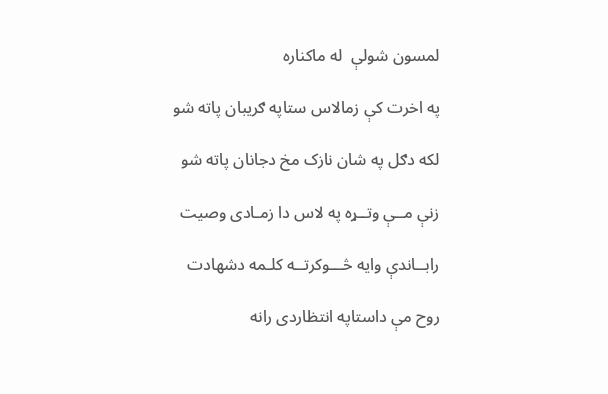لمسون شولې  له ماکناره

په اخرت کې زمالاس ستاپه ګریبان پاته شو

لکه دګل په شان نازک مخ دجانان پاته شو

زنې مــې وتــړه په لاس دا زمـادی وصیت

رابــاندې وایه څـــوکرتــه کلـمه دشهادت

روح مې داستاپه انتظاردی رانه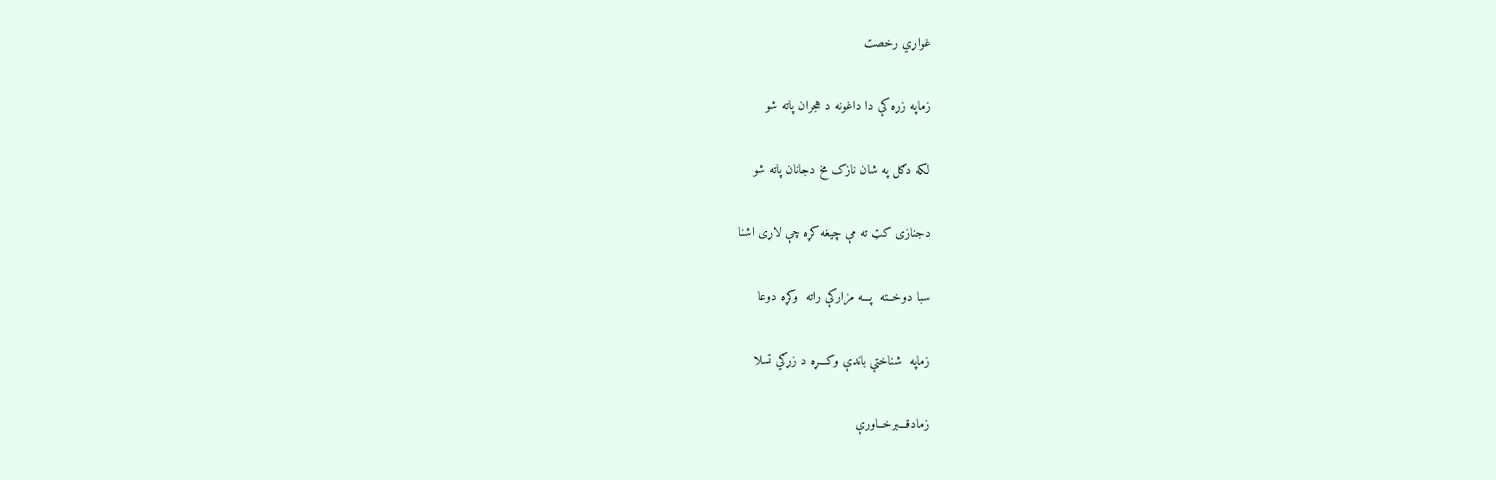غواړي رخصت

زماپه زړه کې دا داغونه د هجران پاته شو

لکه دګل په شان نازک مخ دجانان پاته شو

دجنازی کټ ته مې چیغه کړه چې لاړی اشنا

سبا دوخــته  پـــه مزارکې راته  وکړه دوعا

زماپه  شناختې باندې وکـــړه د زړګي تسلا

زمادقـــبرخــاورې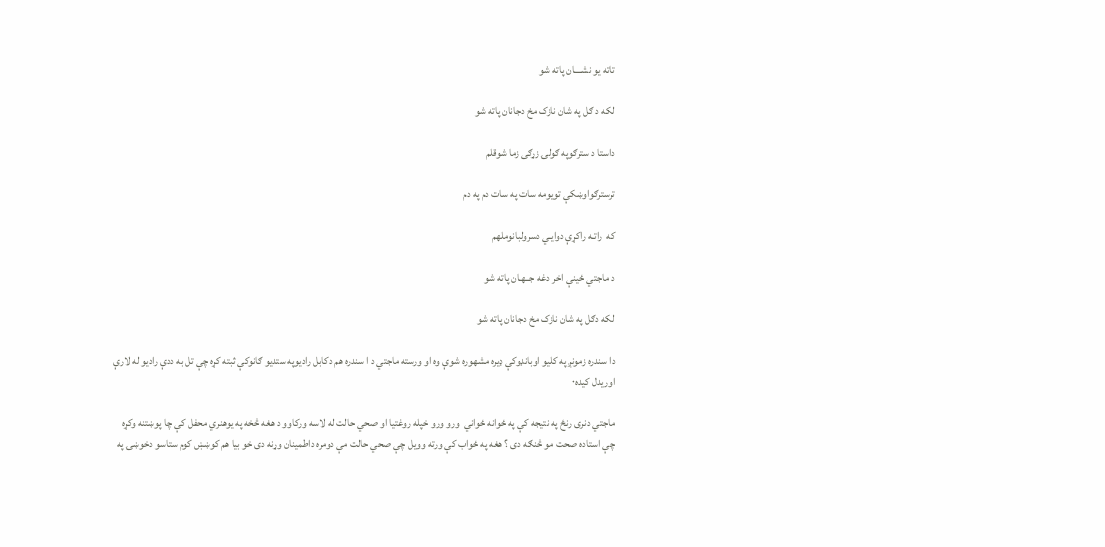تاته یو نشــــان پاته شو

لکه د ګل په شان نازک مخ دجانان پاته شو

داستا د سترګوپه ګولۍ زړګی زما شوقلم

ترسترګواوښکې تویومه سات په سات دم په دم

که  راتـه راکړې دوایـي دسرولبانوملهم

د ماجتي ځینې اخر دغه جــهـان پاته شو

لکه دګل په شان نازک مخ دجانان پاته شو

دا سندره زمونږ په کلیو اوبانډوکې ډیره مشهوره شوې وه او ورسته ماجتي د ا سندره هم دکابل رادیوپه ستدیو ګانوکې ثبته کړه چې تل به ددې رادیو له لارې اوریدل کیده۰

ماجتي دنری رنځ په نتیجه کې په ځوانه ځواني  ورو ورو خپله روغتیا او صحي حالت له لاسه ورکاوو د هغه څخه په یوهنري محفل کې چا پوښتنه وکړه چې استاده صحت مو څنګه دی ؟ هغه په ځواب کې ورته وویل چې صحي حالت مې دومره داطمینان وړنه دی خو بیا هم کوښښ کوم ستاسو دخوښۍ په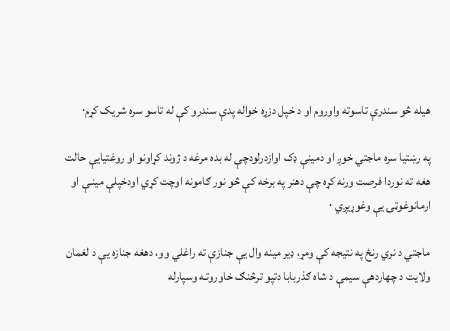هیله څو سندرې تاسوته واوروم او د خپل دزړه خواله پدې سندرو کې له تاسو سره شریک کړم۰

په رښتیا سره ماجتي خوږ او دمینې ډک اوازدرلودچې له بده مرغه د ژوند کړاونو او روغتیایې حالت هغه ته نوردا فرصت ورنه کړه چې دهنر په برخه کې څو نور ګامونه اوچت کړي اودخپلې مینـې او ارمانوغوټۍ یې وغوړیږي ۰

ماجتي د نري رنځ په نتیجه کې ومړ، ډیر مینه وال یې جنازې ته راغلي وو، دهغه جنازه یې د لغمان ولایت د چهاردهې سیمې د شاه ګذربابا دتپو ترڅنګ خاوروتـه وسپارله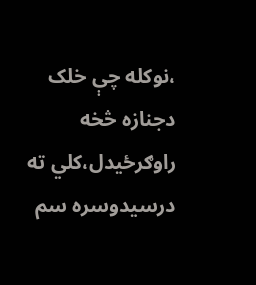،نوکله چې خلک دجنازه څخه راوګرځيدل،کلي ته درسیدوسره سم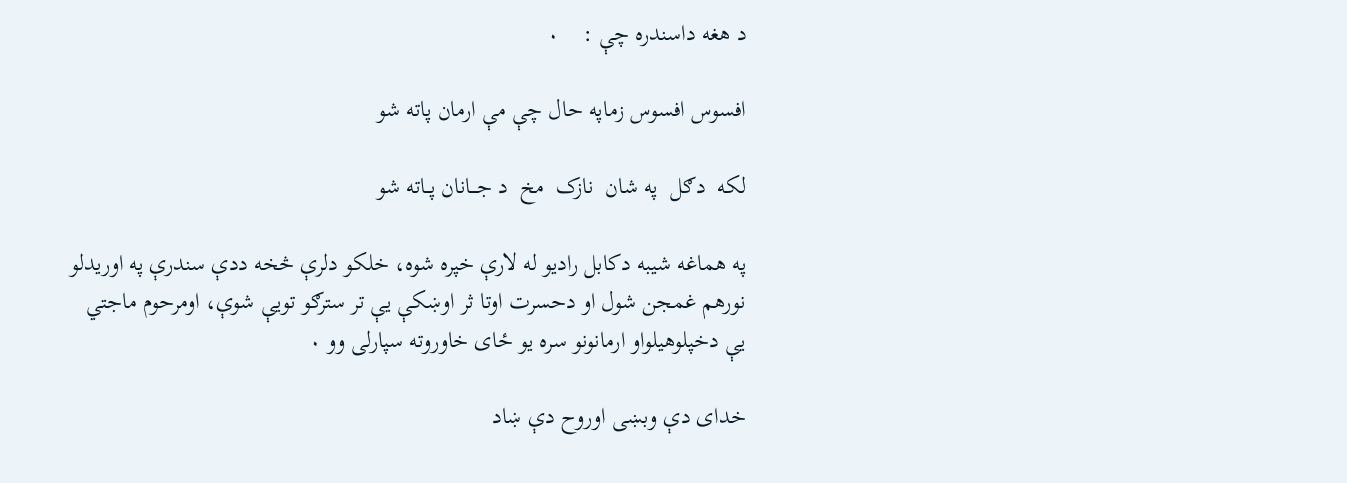د هغه داسندره چې :    ۰

افسوس افسوس زماپه حال چې مې ارمان پاته شو

لکه  دګل  په شان  نازک  مخ  د جـــانان پــاته شو

په هماغه شیبه دکابل رادیو له لارې خپره شوه، خلکو دلرې څخه ددې سندرې په اوریدلو نورهم غمجن شول او دحسرت اوتا ثر اوښکې یې تر سترګو تویې شوې، اومرحوم ماجتي یې دخپلوهیلواو ارمانونو سره یو ځای خاوروته سپارلی وو ۰

خدای دې وبښی اوروح دې ښاد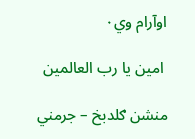اوآرام وي۰

 امین یا رب العالمین

منشن ګلدبخ – جرمني